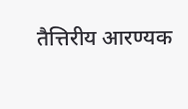तैत्तिरीय आरण्यक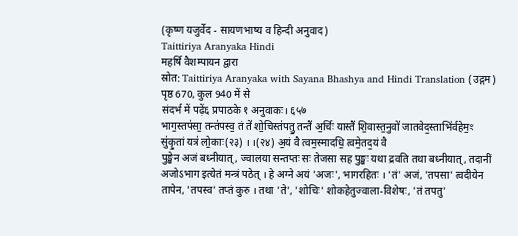(कृष्ण यजुर्वेद - सायणभाष्य व हिन्दी अनुवाद)
Taittiriya Aranyaka Hindi
महर्षि वैशम्पायन द्वारा
स्रोत: Taittiriya Aranyaka with Sayana Bhashya and Hindi Translation (उद्गम)
पृष्ठ 670, कुल 940 में से
संदर्भ में पढ़ें६ प्रपाठके १ अनुवाकः। ६५७
भाग॒स्तप॑सा॒ तन्त॑पस्व॒ तं ते॑ शो॒चिस्त॑पतु॒ तन्तै॑ अ॒र्चिः यास्तै॑ शि॒वास्त॒नुवो॑ जातवेद॒स्ताभि॑र्वहेम॒ꣳ सु॑कृ॒तां यत्र॑ लो॒काः(२३) । ।(२४) अ॒यं वै त्वम॒स्मादधि॒ त्वमे॒तद॒यं वै
पुङ्खेन अजं बध्नीयात्, ज्वालया सन्तप्तः सः तेजसा सह पुङ्खः यथा द्रवति तथा बध्नीयात्, तदानीं अजोऽभाग इत्येतं मन्त्रं पठेत् । हे अग्ने अयं 'अजः', भागरहितः । 'तं' अजं, 'तपसा' त्वदीयेन तापेन, 'तपस्व' तप्तं कुरु । तथा 'ते', 'शोचिः' शोकहेतुज्वाला-विशेषः, 'तं तपतु'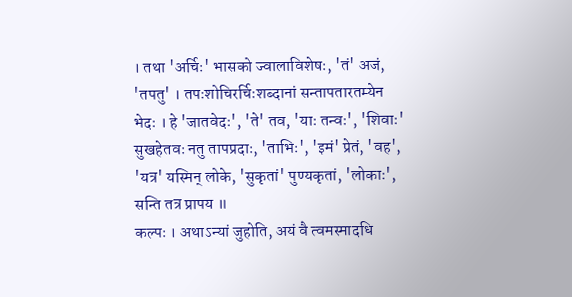। तथा 'अर्चिः' भासको ज्वालाविशेषः, 'तं' अजं, 'तपतु' । तपःशोचिरर्चिःशब्दानां सन्तापतारतम्येन भेदः । हे 'जातवेदः', 'ते' तव, 'याः तन्वः', 'शिवाः' सुखहेतवः नतु तापप्रदाः, 'ताभिः', 'इमं' प्रेतं, 'वह', 'यत्र' यस्मिन् लोके, 'सुकृतां' पुण्यकृतां, 'लोकाः', सन्ति तत्र प्रापय ॥
कल्पः । अथाऽन्यां जुहोति, अयं वै त्वमस्मादधि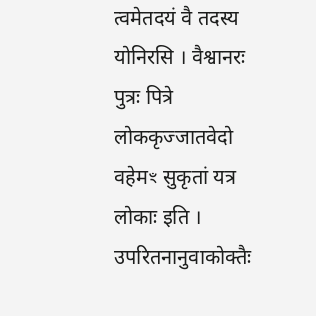त्वमेतदयं वै तदस्य योनिरसि । वैश्वानरः पुत्रः पित्रे लोककृज्जातवेदो वहेमꣳ सुकृतां यत्र लोकाः इति । उपरितनानुवाकोक्तैः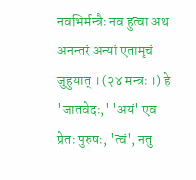नवभिर्मन्त्रैः नव हुत्वा अथ अनन्तरं अन्यां एतामृचं जुहुयात् । (२४ मन्त्रः ।) हे 'जातवेदः,' 'अयं' एव प्रेतः पुरुषः, 'त्वं', नतु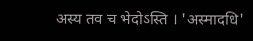अस्य तव च भेदोऽस्ति । 'अस्मादधि'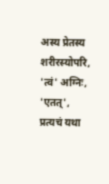अस्य प्रेतस्य शरीरस्योपरि, 'त्वं' अग्निः, 'एतत्', प्रत्यचं यथा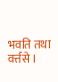भवति तथा वर्त्तसे ।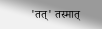'तत्' तस्मात्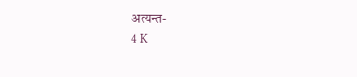अत्यन्त-
4 K